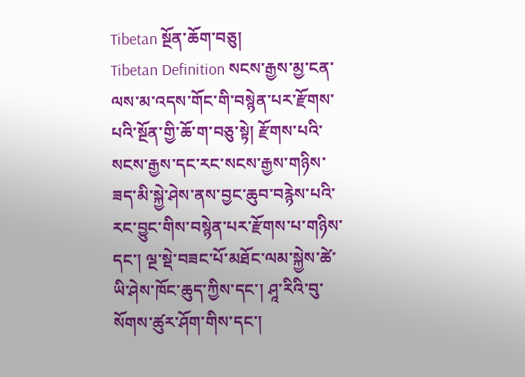Tibetan སྔོན་ཆོག་བཅུ།
Tibetan Definition སངས་རྒྱས་མྱ་ངན་ལས་མ་འདས་གོང་གི་བསྙེན་པར་རྫོགས་པའི་སྔོན་གྱི་ཆོ་ག་བཅུ་སྟེ། རྫོགས་པའི་སངས་རྒྱས་དང་རང་སངས་རྒྱས་གཉིས་ཟད་མི་སྐྱེ་ཤེས་ནས་བྱང་ཆུབ་བརྙེས་པའི་རང་བྱུང་གིས་བསྙེན་པར་རྫོགས་པ་གཉིས་དང་། ལྔ་སྡེ་བཟང་པོ་མཐོང་ལམ་སྐྱེས་ཚེ་ཡི་ཤེས་ཁོང་ཆུད་ཀྱིས་དང་། ཤཱ་རིའི་བུ་སོགས་ཚུར་ཤོག་གིས་དང་།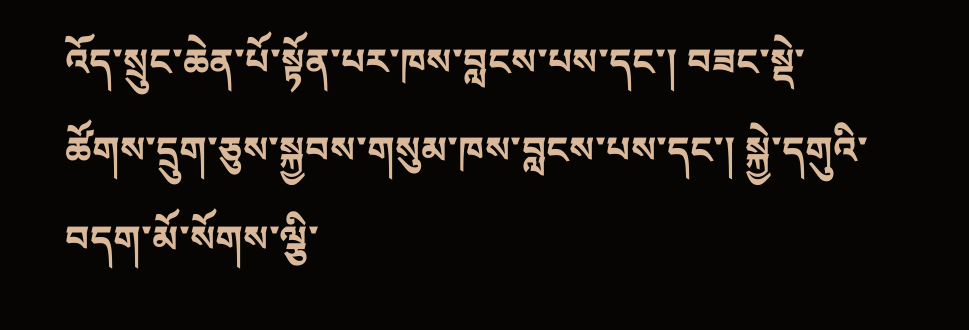འོད་སྲུང་ཆེན་པོ་སྟོན་པར་ཁས་བླངས་པས་དང་། བཟང་སྡེ་ཚོགས་དྲུག་ཅུས་སྐྱབས་གསུམ་ཁས་བླངས་པས་དང་། སྐྱེ་དགུའི་བདག་མོ་སོགས་ལྕི་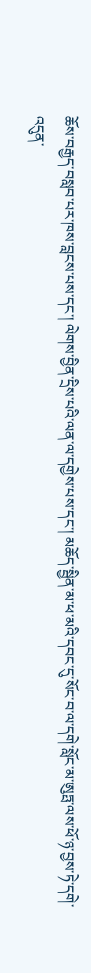ཆོས་བརྒྱད་བསླབ་པར་ཁས་བླངས་པས་དང་། ལེགས་བྱིན་དྲིས་པའི་ལན་ལ་དགྱེས་པས་དང་། མཆོད་སྦྱིན་མ་ཕ་མའི་དབང་དུ་སོང་བ་ལ་དགེ་སློང་མ་ཨུཏྤ་ལས་ཕོ་ཉ་བྱས་ཏེ་དགེ་འདུན་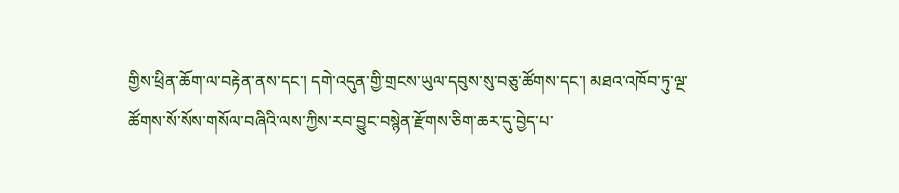གྱིས་ཕྲིན་ཆོག་ལ་བརྟེན་ནས་དང་། དགེ་འདུན་གྱི་གྲངས་ཡུལ་དབུས་སུ་བཅུ་ཚོགས་དང་། མཐའ་འཁོབ་ཏུ་ལྔ་ཚོགས་སོ་སོས་གསོལ་བཞིའི་ལས་ཀྱིས་རབ་བྱུང་བསྙེན་རྫོགས་ཅིག་ཆར་དུ་བྱེད་པ་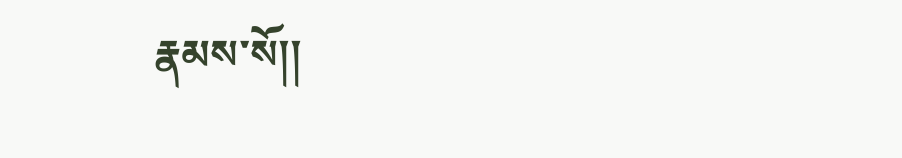རྣམས་སོ།།